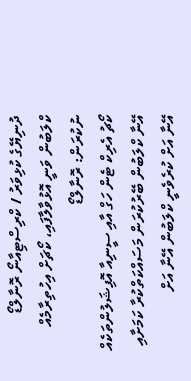ދުނިޔޭގެ ކުޅިވަރު / ކްރިސްޓިއާނޯ ރޮނާލްޑޯ
ކްލަބުން ވަނީ އޮޅުވާލާފައި، ކޯޗަށް އިހުތިރާމެއް ނުކުރަން: ރޮނާލްޑޯ
ކޯޗު އެރިކް ޓެން ހަގް އާއި ސީނިއާ އޮފިޝަލުންތަކެއް އޭނާ ކްލަބުން ބޭރުކުރަން މަސައްކަތްކުރާ ކަމަށާއި އޭނާ އަށް ކުރެވެނީ ކްލަބުން އޭނާ އަށް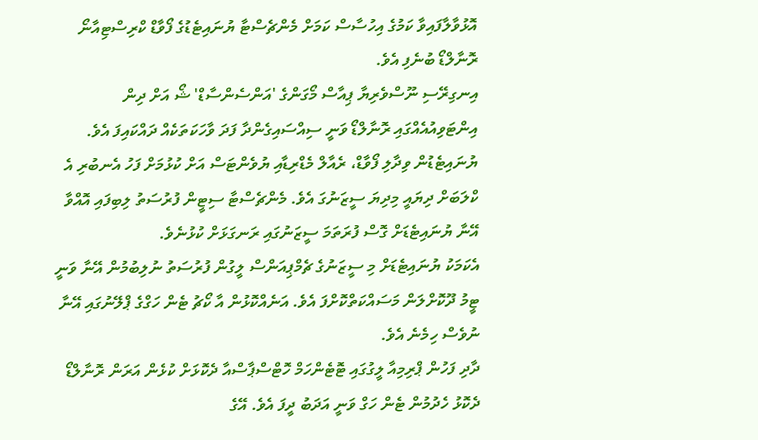އޮޅުވާލާފައިވާ ކަމުގެ އިހުސާސް ކަމަށް މެންޗެސްޓާ ޔުނައިޓެޑުގެ ފޯވާޑް ކްރިސްޓިއާނޯ ރޮނާލްޑޯ ބުނެފި އެވެ.
އިނގިރޭސި ނޫސްވެރިޔާ ޕިއާސް މޯގަންގެ 'އަންސެންސާޑް' ޝޯ އަށް ދިން އިންޓަވިއުއެއްގައި ރޮނާލްޑޯ ވަނީ ސިއްސައިގެންދާ ފަދަ ވާހަކަތަކެއް ދައްކައިފަ އެވެ.
ޔުނައިޓެޑުން ވިދާލި ފޯވާޑް، ރެއާލް މެޑްރިޑާއި ޔުވެންޓަސް އަށް ކުޅުމަށް ފަހު އެނބުރި އެ ކްލަބަށް ދިޔައީ މިދިޔަ ސީޒަނުގަ އެވެ. މެންޗެސްޓާ ސިޓީން ފުރުސަތު ލިބިފައި އޮއްވާ އޭނާ ޔުނައިޓެޑަށް ގޮސް ފުރަތަމަ ސީޒަނުގައި ރަނގަޅަށް ކުޅުނެވެ.
އެކަމަކު ޔުނައިޓެޑަށް މި ސީޒަނުގެ ޗެމްޕިއަންސް ލީގުން ފުރުސަތު ނުލިބުމުން އޭނާ ވަނީ ޓީމު ދޫކޮށްލަން މަސައްކަތްކޮށްފަ އެވެ. އަނެއްކޮޅުން އާ ކޯޗު ޓެން ހަގްގެ ޕްލޭނުގައި އޭނާ ނުވެސް ހިމެނެ އެވެ.
ދާދި ފަހުން ޕްރިމިއާ ލީގުގައި ޓޮޓެންހަމް ހޮޓްސްޕާސްއާ ދެކޮޅަށް ކުޅެން އަރަން ރޮނާލްޑޯ ދެކޮޅު ހެދުމުން ޓެން ހަގް ވަނީ އަދަބު ދީފަ އެވެ. އޭގެ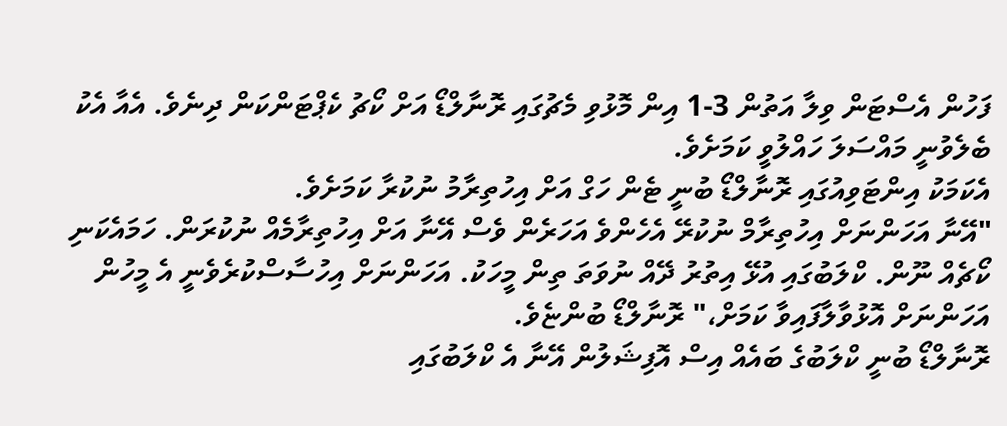ފަހުން އެސްޓަން ވިލާ އަތުން 3-1 އިން މޮޅުވި މެޗުގައި ރޮނާލްޑޯ އަށް ކޯޗު ކެޕްޓަންކަން ދިނެވެ. އެއާ އެކު ބެލެވުނީ މައްސަލަ ހައްލުވީ ކަމަށެވެ.
އެކަމަކު އިންޓަވިއުގައި ރޮނާލްޑޯ ބުނީ ޓެން ހަގް އަށް އިހުތިރާމު ނުކުރާ ކަމަށެވެ.
"އޭނާ އަހަންނަށް އިހުތިރާމް ނުކުރޭ އެހެންވެ އަހަރެން ވެސް އޭނާ އަށް އިހުތިރާމެއް ނުކުރަން. ހަމައެކަނި ކޯޗެއް ނޫން. ކްލަބުގައި އުޅޭ އިތުރު ދޭއް ނުވަތަ ތިން މީހަކު. އަހަންނަށް އިހުސާސްކުރެވެނީ އެ މީހުން އަހަންނަށް އޮޅުވާލާފައިވާ ކަމަށް،" ރޮނާލްޑޯ ބުންޏެވެ.
ރޮނާލްޑޯ ބުނީ ކްލަބުގެ ބައެއް އިސް އޮފިޝަލުން އޭނާ އެ ކްލަބުގައި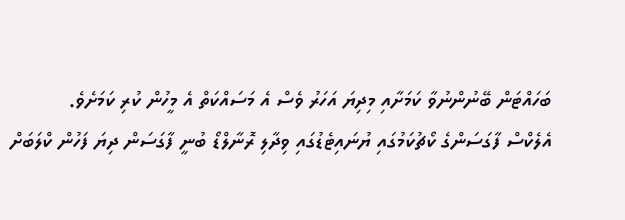ބަހައްޓަން ބޭނުންނުވާ ކަމަށާއި މިދިޔަ އަހަރު ވެސް އެ މަސައްކަތް އެ މީހުން ކުރި ކަމަށެވެ.
އެލެކްސް ފާގަސަންގެ ކޯޗުކަމުގައި ޔުނައިޓެޑުގައި ވިދާލި ރޮނާލްޑޯ ބުނީ ފާގަސަން ދިޔަ ފަހުން ކްލަބަށް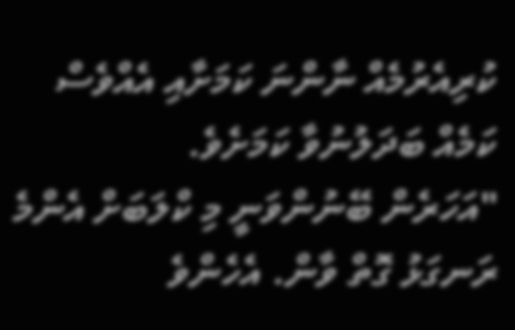ކުރިއެރުމެއް ނާންނަ ކަމަށާއި އެއްވެސް ކަމެއް ބަދަލުނުވާ ކަމަށެވެ.
"އަހަރެން ބޭނުންވަނީ މި ކްލަބަށް އެންމެ ރަނގަޅު ގޮތް ވާން. އެހެންވެ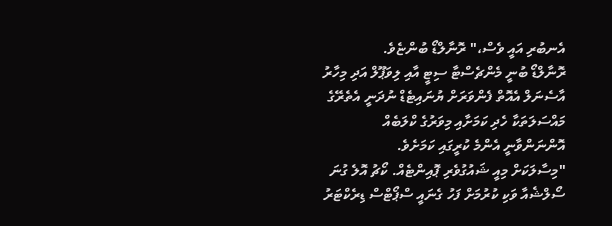އެނބުރި އައީ ވެސް،" ރޮނާލްޑޯ ބުންޏެވެ.
ރޮނާލްޑޯ ބުނީ މެންޗެސްޓާ ސިޓީ އާއި ލިވަޕޫލް އަދި މިހާރު އާސެނަލް އެއޮތް ފެންވަރަށް ޔުނައިޓެޑް ނުދަނީ އެތެރޭގެ މައްސަލަތަކާ ހެދި ކަމަށާއި މިވަރުގެ ކްލަބެއް އޮންނަންވާނީ އެންމެ ކުރީގައި ކަމަށެވެ.
"މިސާލަކަށް މިއީ ޝައުގުވެރި ޕޮއިންޓެއް. ކޯޗު އޮލެ ގުނަ ސޯލްޝެއާ ވަކި ކުރުމަށް ފަހު ގެނައީ ސްޕޯޓްސް ޑިރެކްޓަރު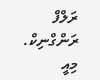ރަލްފް ރަންގްނިކް. މިއީ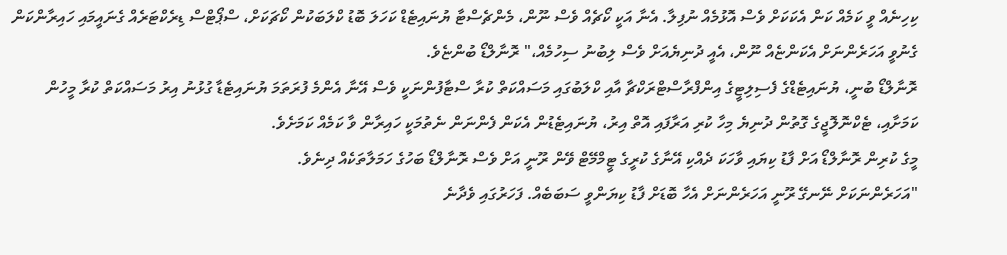ކިހިނެއް ވީ ކަމެއް ކަން އެކަކަށް ވެސް އޮޅުމެއް ނުފިލާ. އެނާ އަކީ ކޯޗެއް ވެސް ނޫން، މެންޗެސްޓާ ޔުނައިޓެޑް ކަހަލަ ބޮޑު ކްލަބަކުން ކޯޗަކަށް، ސްޕޯޓްސް ޑިރެކްޓަރެއް ގެނައީމައި ހައިރާންކަން ގެނުވީ އަހަރެންނަށް އެކަންޏެއް ނޫން، އެއީ ދުނިޔެއަށް ވެސް ލިބުނު ސިހުމެއް،" ރޮނާލްޑޯ ބުންޏެވެ.
ރޮނާލްޑޯ ބުނީ، ޔުނައިޓެޑްގެ ފެސިލިޓީގެ އިންފްރާސްޓްރަކްޗާ އާއި ކްލަބުގައި މަސައްކަތް ކުރާ ސްޓާފުންނަކީ ވެސް އޭނާ އެންމެ ފުރަތަމަ ޔުނައިޓެޑާ ގުޅުނު އިރު މަސައްކަތް ކުރާ މީހުން ކަމަށާއި، ޓެކްނޮލޮޖީގެ ގޮތުން ދުނިޔެ މިހާ ކުރި އަރާފައި އޮތް އިރު، ޔުނައިޓެޑުން އެކަން ފެންނަން ނެތުމަކީ ހައިރާން ވާ ކަމެއް ކަމަށެވެ.
މީގެ ކުރިން ރޮނާލްޑޯ އަށް ފާޑު ކިޔައި ވާހަކަ ދެއްކި އޭނާގެ ކުރީގެ ޓީމްމޭޓް ވޭން ރޫނީ އަށް ވެސް ރޮނާލްޑޯ ބަހުގެ ހަމަލާތަކެއް ދިނެވެ.
"އަހަރެންނަކަށް ނޭނގޭ ރޫނީ އަހަރެންނަށް އެހާ ބޮޑަށް ފާޑު ކިޔަންވީ ސަބަބެއް. ފަހަރުގައި ވެދާނެ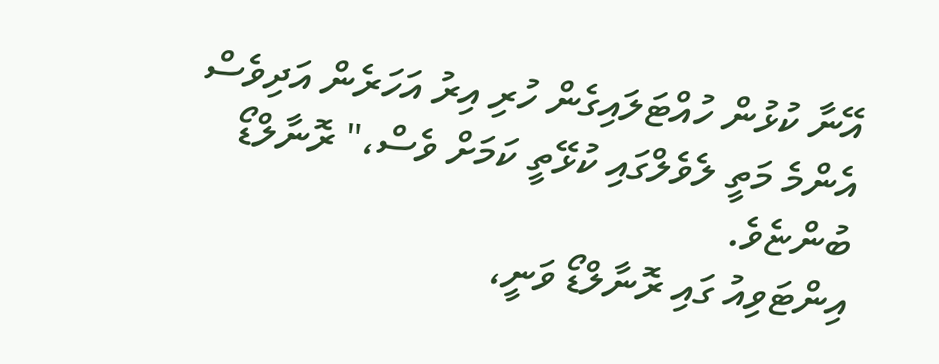އޭނާ ކުޅުން ހުއްޓަލައިގެން ހުރި އިރު އަހަރެން އަދިވެސް އެންމެ މަތީ ލެވެލްގައި ކުޅޭތީ ކަމަށް ވެސް،" ރޮނާލްޑޯ ބުންޏެވެ.
އިންޓަވިއު ގައި ރޮނާލްޑޯ ވަނީ،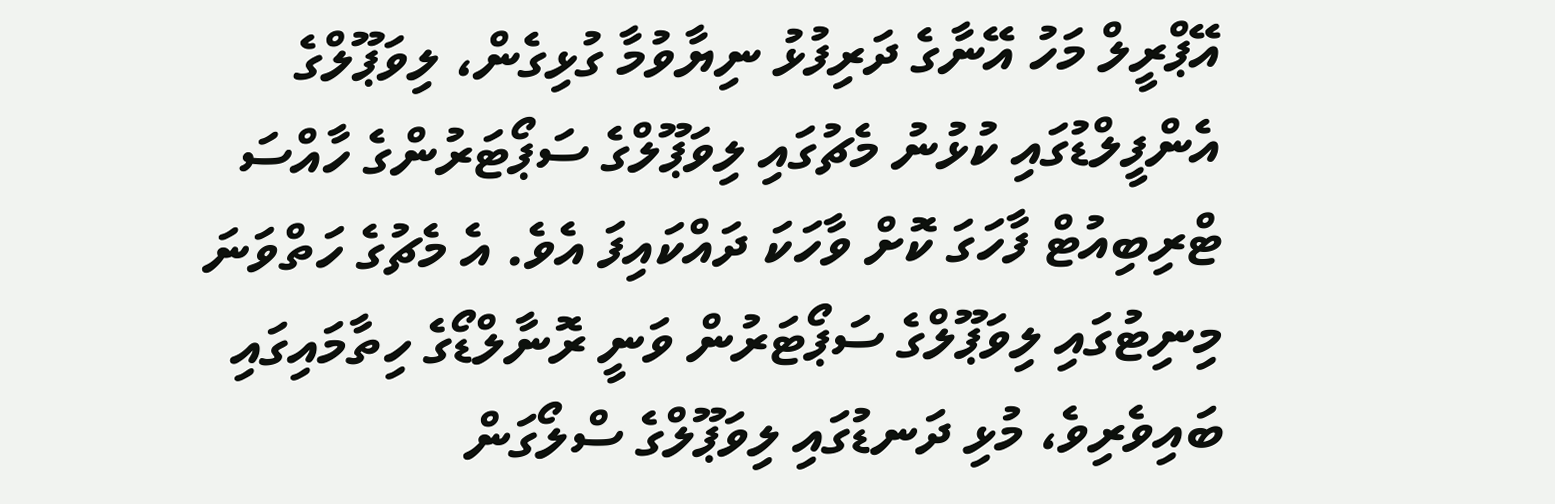އޭޕްރީލް މަހު އޭނާގެ ދަރިފުޅު ނިޔާވުމާ ގުޅިގެން، ލިވަޕޫލްގެ އެންފީލްޑުގައި ކުޅުނު މެޗުގައި ލިވަޕޫލްގެ ސަޕޯޓަރުންގެ ހާއްސަ ޓްރިބިއުޓް ފާހަގަ ކޮށް ވާހަކަ ދައްކައިފަ އެވެ. އެ މެޗުގެ ހަތްވަނަ މިނިޓުގައި ލިވަޕޫލްގެ ސަޕޯޓަރުން ވަނީ ރޮނާލްޑޯގެ ހިތާމައިގައި ބައިވެރިވެ، މުޅި ދަނޑުގައި ލިވަޕޫލްގެ ސްލޯގަން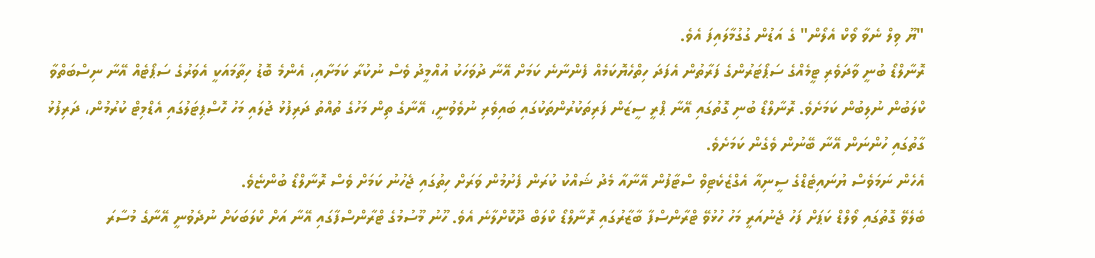"ޔޫ ވިލް ނެވާ ވޯކް އެލޯން" ގެ އަޑުން ގުގުމާލައިފަ އެވެ.
ރޮނާލްޑޯ ބުނީ ވާދަވެރި ޓީމެއްގެ ސަޕޯޓަރުންގެ ފަރާތުން އެފަދަ ހިތްހެޔޮކަމެއް ފެންނާނެ ކަމަށް އޭނާ ދުވަހަކު އުއްމީދު ވެސް ނުކުރާ ކަމަށާއި، އެންމެ ބޮޑު ހިތާމައަކީ އެވަރުގެ ސަޕޯޓެއް އޭނާ ނިސްބަތްވާ ކްލަބުން ނުލިބުން ކަމަށެވެ. ރޮނާލްޑޯ ބުނި ގޮތުގައި އޭނާ ޕްރީ ސީޒަން ފަރިތަކުރުންތަކުގައި ބައިވެރި ނުވެވުނީ، އޭނާގެ ތިން މަހުގެ ތުއްތު ދަރިފުޅު ޖުލައި މަހު ހޮސްޕިޓަލުގައި އެޑްމިޓް ކުރުމުން، ދަރިފުޅު ގާތުގައި ހުންނަން އޭނާ ބޭނުން ވެގެން ކަމަށެވެ.
އެހެން ނަމަވެސް ޔުނައިޓެޑްގެ ސީނިއާ އެގްޒެކެޓިވް ސްޓާފުން އޭނާއާ މެދު ޝައްކު ކުރަން ފެށުމުން ވަރަށް ހިތުގައި ޖެހުނު ކަމަށް ވެސް ރޮނާލްޑޯ ބުންޏެވެ.
ބެލެވޭ ގޮތުގައި ވޯލްޑް ކަޕަށް ފަހު ޖެނުއަރީ މަހު ހުޅުވޭ ޓްރާންސްފާ ބާޒާރުގައި ރޮނާލްޑޯ ކްލަބް ދޫކޮށްލާނެ އެވެ. ހޫނު މޫސުމުގެ ޓްރާންސްފާގައި އޭނާ އަށް ކްލަބަކަށް ނުދެވުނީ އޭނާގެ މުސާރަ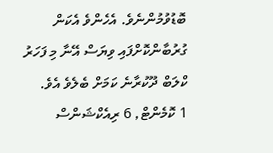ބޮޑުވުމުންނެވެ. އެހެންވެ އެކަން ގުރުބާންކޮށްފައި ވިޔަސް އޭނާ މި ފަހަރު ކްލަބް ދޫކުރާނެ ކަމަށް ބެލެވެ އެވެ.
1 ކޮމެންޓް, 6 ރިއެކްޝަންސް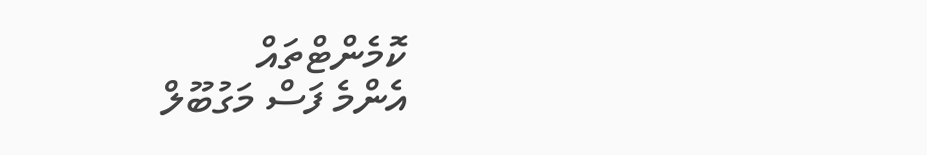ކޮމެންޓްތައް
އެންމެ ފަސް މަގުބޫލް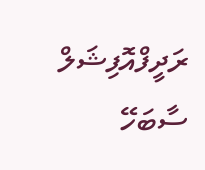ރަދީފްއޮފިޝަލް
ސާބަހޭ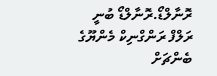ރޮނާލްޑޯ.ރޮނާލްޑޯ ބުނީ ރަލްފް ރަންގްނިކް މެންޔޫގެ ބެންޗަށް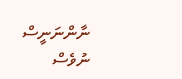ނާންނަނީސް ނުވެސް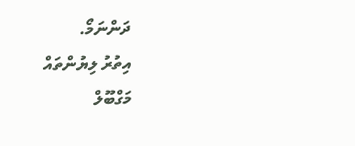ދަންނަމޯ.
އިތުރު ލިޔުންތައް
މަގްބޫލް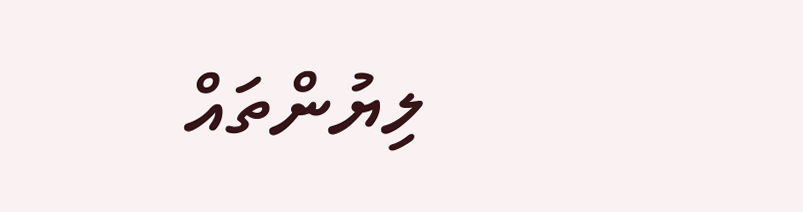ލިޔުންތައް